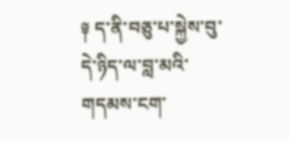༈ ད་ནི་བཅུ་པ་སྐྱེས་བུ་དེ་ཉིད་ལ་བླ་མའི་གདམས་ངག་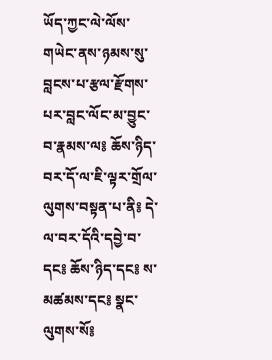ཡོད་ཀྱང་ལེ་ལོས་གཡེང་ནས་ཉམས་སུ་བླངས་པ་རྩལ་རྫོགས་པར་བླང་ལོང་མ་བྱུང་བ་རྣམས་ལ༔ ཆོས་ཉིད་བར་དོ་ལ་ཇི་ལྟར་གྲོལ་ལུགས་བསྟན་པ་ནི༔ དེ་ལ་བར་དོའི་དབྱེ་བ་དང༔ ཆོས་ཉིད་དང༔ ས་མཚམས་དང༔ སྣང་ལུགས་སོ༔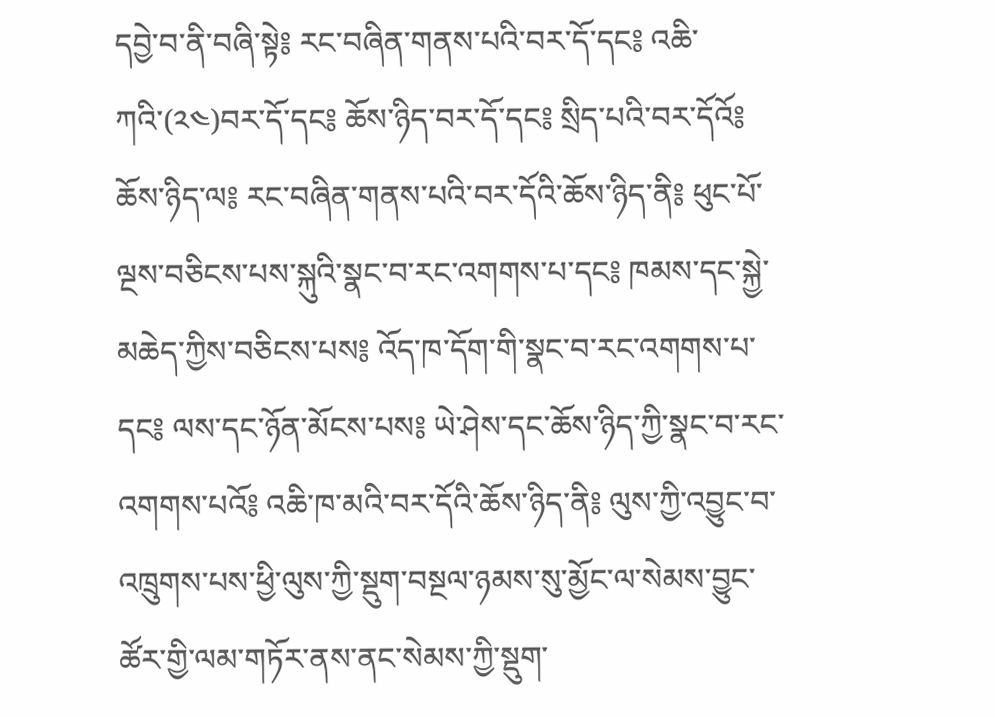དབྱེ་བ་ནི་བཞི་སྟེ༔ རང་བཞིན་གནས་པའི་བར་དོ་དང༔ འཆི་ཀའི་(༢༤)བར་དོ་དང༔ ཆོས་ཉིད་བར་དོ་དང༔ སྲིད་པའི་བར་དོའོ༔ ཆོས་ཉིད་ལ༔ རང་བཞིན་གནས་པའི་བར་དོའི་ཆོས་ཉིད་ནི༔ ཕུང་པོ་ལྔས་བཅིངས་པས་སྐུའི་སྣང་བ་རང་འགགས་པ་དང༔ ཁམས་དང་སྐྱེ་མཆེད་ཀྱིས་བཅིངས་པས༔ འོད་ཁ་དོག་གི་སྣང་བ་རང་འགགས་པ་དང༔ ལས་དང་ཉོན་མོངས་པས༔ ཡེ་ཤེས་དང་ཆོས་ཉིད་ཀྱི་སྣང་བ་རང་འགགས་པའོ༔ འཆི་ཁ་མའི་བར་དོའི་ཆོས་ཉིད་ནི༔ ལུས་ཀྱི་འབྱུང་བ་འཁྲུགས་པས་ཕྱི་ལུས་ཀྱི་སྡུག་བསྔལ་ཉམས་སུ་མྱོང་ལ་སེམས་བྱུང་ཚོར་གྱི་ལམ་གཏོར་ནས་ནང་སེམས་ཀྱི་སྡུག་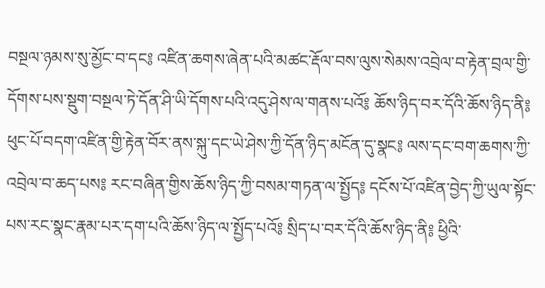བསྔལ་ཉམས་སུ་མྱོང་བ་དང༔ འཛིན་ཆགས་ཞེན་པའི་མཚང་རྡོལ་བས་ལུས་སེམས་འབྲེལ་བ་རྟེན་བྲལ་གྱི་དོགས་པས་སྡུག་བསྔལ་ཏེ་དོན་ཤི་ཡི་དོགས་པའི་འདུ་ཤེས་ལ་གནས་པའོ༔ ཆོས་ཉིད་བར་དོའི་ཆོས་ཉིད་ནི༔ ཕུང་པོ་བདག་འཛིན་གྱི་རྟེན་བོར་ནས་སྐུ་དང་ཡེ་ཤེས་ཀྱི་དོན་ཉིད་མངོན་དུ་སྣང༔ ལས་དང་བག་ཆགས་ཀྱི་འབྲེལ་བ་ཆད་པས༔ རང་བཞིན་གྱིས་ཆོས་ཉིད་ཀྱི་བསམ་གཏན་ལ་སྤྱོད༔ དངོས་པོ་འཛིན་བྱེད་ཀྱི་ཡུལ་སྟོང་པས་རང་སྣང་རྣམ་པར་དག་པའི་ཆོས་ཉིད་ལ་སྤྱོད་པའོ༔ སྲིད་པ་བར་དོའི་ཆོས་ཉིད་ནི༔ ཕྱིའི་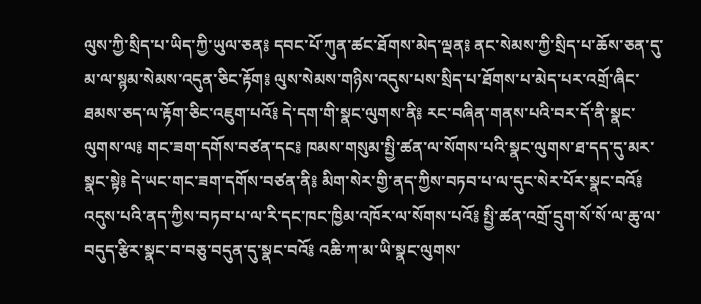ལུས་ཀྱི་སྲིད་པ་ཡིད་ཀྱི་ཡུལ་ཅན༔ དབང་པོ་ཀུན་ཚང་ཐོགས་མེད་ལྡན༔ ནང་སེམས་ཀྱི་སྲིད་པ་ཆོས་ཅན་དུ་མ་ལ་སྙམ་སེམས་འདུན་ཅིང་རྟོག༔ ལུས་སེམས་གཉིས་འདུས་པས་སྲིད་པ་ཐོགས་པ་མེད་པར་འགྲོ་ཞིང་ཐམས་ཅད་ལ་རྟོག་ཅིང་འཇུག་པའོ༔ དེ་དག་གི་སྣང་ལུགས་ནི༔ རང་བཞིན་གནས་པའི་བར་དོ་ནི་སྣང་ལུགས་ལ༔ གང་ཟག་དགོས་བཙན་དང༔ ཁམས་གསུམ་སྤྱི་ཚན་ལ་སོགས་པའི་སྣང་ལུགས་ཐ་དད་དུ་མར་སྣང་སྟེ༔ དེ་ཡང་གང་ཟག་དགོས་བཙན་ནི༔ མིག་སེར་གྱི་ནད་ཀྱིས་བཏབ་པ་ལ་དུང་སེར་པོར་སྣང་བའོ༔ འདུས་པའི་ནད་ཀྱིས་བཏབ་པ་ལ་རི་དང་ཁང་ཁྱིམ་འཁོར་ལ་སོགས་པའོ༔ སྤྱི་ཚན་འགྲོ་དྲུག་སོ་སོ་ལ་ཆུ་ལ་བདུད་རྩིར་སྣང་བ་བཅུ་བདུན་དུ་སྣང་བའོ༔ འཆི་ཀ་མ་ཡི་སྣང་ལུགས་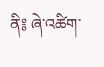ནི༔ ཞེ་འཚིག་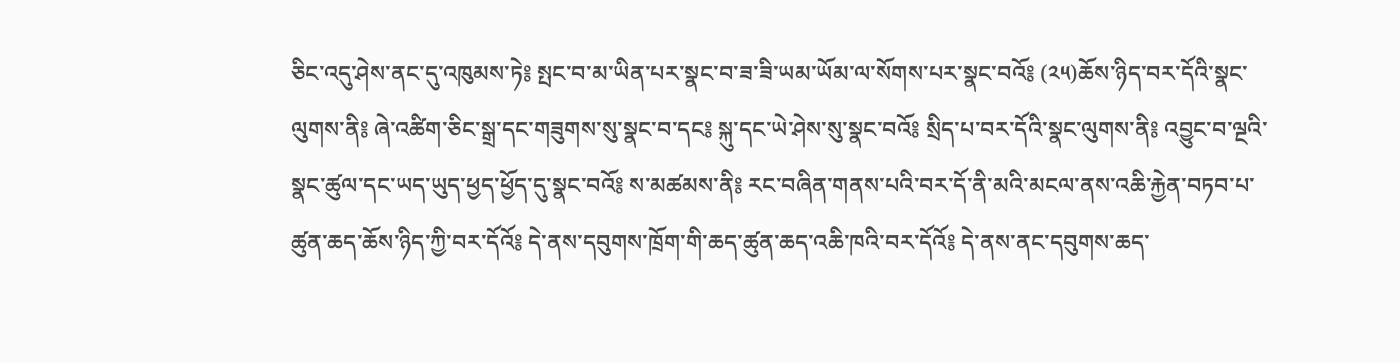ཅིང་འདུ་ཤེས་ནང་དུ་འཁུམས་ཏེ༔ སྤང་བ་མ་ཡིན་པར་སྣང་བ་ཟ་ཟི་ཡམ་ཡོམ་ལ་སོགས་པར་སྣང་བའོ༔ (༢༥)ཆོས་ཉིད་བར་དོའི་སྣང་ལུགས་ནི༔ ཞེ་འཚིག་ཅིང་སྒྲ་དང་གཟུགས་སུ་སྣང་བ་དང༔ སྐུ་དང་ཡེ་ཤེས་སུ་སྣང་བའོ༔ སྲིད་པ་བར་དོའི་སྣང་ལུགས་ནི༔ འབྱུང་བ་ལྔའི་སྣང་ཚུལ་དང་ཡད་ཡུད་ཕྱད་ཕྱོད་དུ་སྣང་བའོ༔ ས་མཚམས་ནི༔ རང་བཞིན་གནས་པའི་བར་དོ་ནི་མའི་མངལ་ནས་འཆི་རྐྱེན་བཏབ་པ་ཚུན་ཆད་ཆོས་ཉིད་ཀྱི་བར་དོའོ༔ དེ་ནས་དབུགས་ཁྲོག་གི་ཆད་ཚུན་ཆད་འཆི་ཁའི་བར་དོའོ༔ དེ་ནས་ནང་དབུགས་ཆད་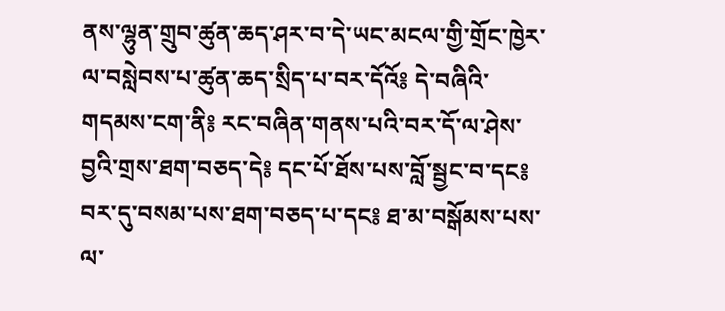ནས་ལྷུན་གྲུབ་ཚུན་ཆད་ཤར་བ་དེ་ཡང་མངལ་གྱི་གྲོང་ཁྱེར་ལ་བསླེབས་པ་ཚུན་ཆད་སྲིད་པ་བར་དོའོ༔ དེ་བཞིའི་གདམས་ངག་ནི༔ རང་བཞིན་གནས་པའི་བར་དོ་ལ་ཤེས་བྱའི་གྲས་ཐག་བཅད་དེ༔ དང་པོ་ཐོས་པས་བློ་སྦྱང་བ་དང༔ བར་དུ་བསམ་པས་ཐག་བཅད་པ་དང༔ ཐ་མ་བསྒོམས་པས་ལ་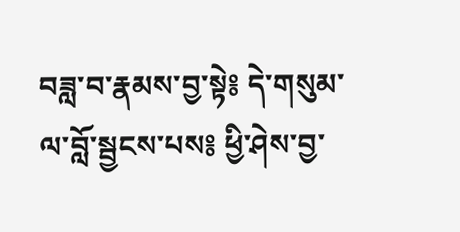བཟླ་བ་རྣམས་བྱ་སྟེ༔ དེ་གསུམ་ལ་བློ་སྦྱངས་པས༔ ཕྱི་ཤེས་བྱ་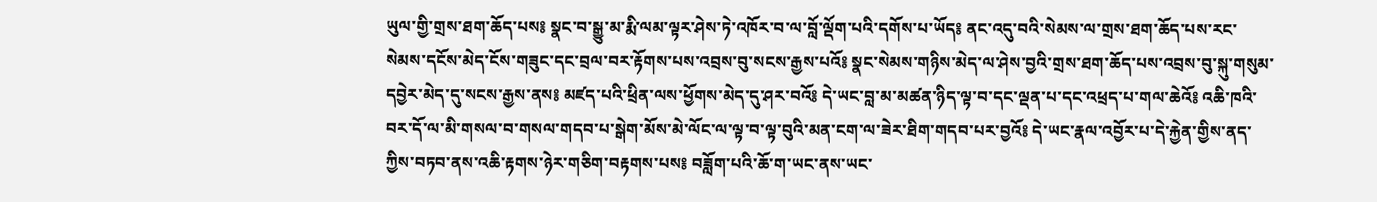ཡུལ་གྱི་གྲས་ཐག་ཆོད་པས༔ སྣང་བ་སྒྱུ་མ་རྨི་ལམ་ལྟར་ཤེས་ཏེ་འཁོར་བ་ལ་བློ་ལྡོག་པའི་དགོས་པ་ཡོད༔ ནང་འདུ་བའི་སེམས་ལ་གྲས་ཐག་ཆོད་པས་རང་སེམས་དངོས་མེད་ངོས་གཟུང་དང་བྲལ་བར་རྟོགས་པས་འབྲས་བུ་སངས་རྒྱས་པའོ༔ སྣང་སེམས་གཉིས་མེད་ལ་ཤེས་བྱའི་གྲས་ཐག་ཆོད་པས་འབྲས་བུ་སྐུ་གསུམ་དབྱེར་མེད་དུ་སངས་རྒྱས་ནས༔ མཛད་པའི་ཕྲིན་ལས་ཕྱོགས་མེད་དུ་ཤར་བའོ༔ དེ་ཡང་བླ་མ་མཚན་ཉིད་ལྟ་བ་དང་ལྡན་པ་དང་འཕྲད་པ་གལ་ཆེའོ༔ འཆི་ཁའི་བར་དོ་ལ་མི་གསལ་བ་གསལ་གདབ་པ་སྒེག་མོས་མེ་ལོང་ལ་ལྟ་བ་ལྟ་བུའི་མན་ངག་ལ་ཟེར་ཐིག་གདབ་པར་བྱའོ༔ དེ་ཡང་རྣལ་འབྱོར་པ་དེ་རྐྱེན་གྱིས་ནད་ཀྱིས་བཏབ་ནས་འཆི་རྟགས་ཉེར་གཅིག་བརྟགས་པས༔ བཟློག་པའི་ཆོ་ག་ཡང་ནས་ཡང་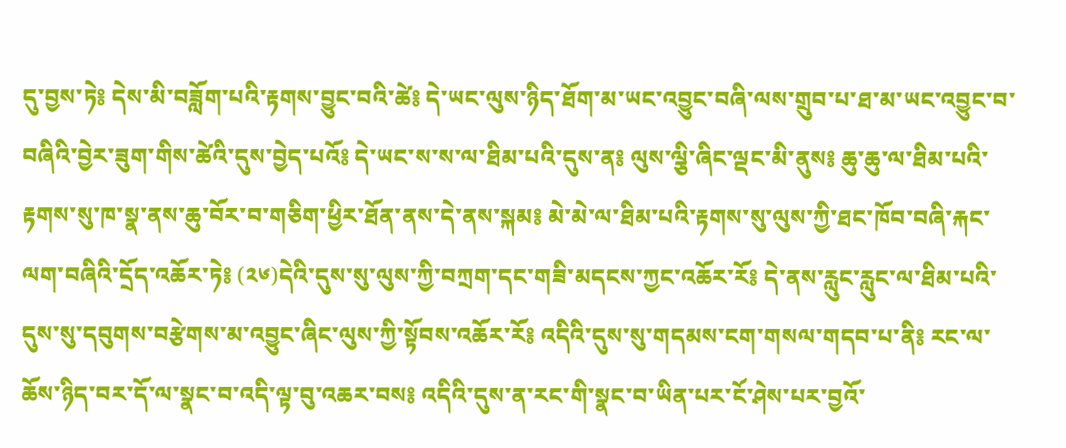དུ་བྱས་ཏེ༔ དེས་མི་བཟློག་པའི་རྟགས་བྱུང་བའི་ཚེ༔ དེ་ཡང་ལུས་ཉིད་ཐོག་མ་ཡང་འབྱུང་བཞི་ལས་གྲུབ་པ་ཐ་མ་ཡང་འབྱུང་བ་བཞིའི་བྱེར་ཟུག་གིས་ཚེའི་དུས་བྱེད་པའོ༔ དེ་ཡང་ས་ས་ལ་ཐིམ་པའི་དུས་ན༔ ལུས་ལྕི་ཞིང་ལྡང་མི་ནུས༔ ཆུ་ཆུ་ལ་ཐིམ་པའི་རྟགས་སུ་ཁ་སྣ་ནས་ཆུ་བོར་བ་གཅིག་ཕྱིར་ཐོན་ནས་དེ་ནས་སྐམ༔ མེ་མེ་ལ་ཐིམ་པའི་རྟགས་སུ་ལུས་ཀྱི་ཐང་ཁོབ་བཞི་རྐང་ལག་བཞིའི་དྲོད་འཆོར་ཏེ༔ (༢༦)དེའི་དུས་སུ་ལུས་ཀྱི་བཀྲག་དང་གཟི་མདངས་ཀྱང་འཆོར་རོ༔ དེ་ནས་རླུང་རླུང་ལ་ཐིམ་པའི་དུས་སུ་དབུགས་བརྩེགས་མ་འབྱུང་ཞིང་ལུས་ཀྱི་སྟོབས་འཆོར་རོ༔ འདིའི་དུས་སུ་གདམས་ངག་གསལ་གདབ་པ་ནི༔ རང་ལ་ཆོས་ཉིད་བར་དོ་ལ་སྣང་བ་འདི་ལྟ་བུ་འཆར་བས༔ འདིའི་དུས་ན་རང་གི་སྣང་བ་ཡིན་པར་ངོ་ཤེས་པར་བྱའོ་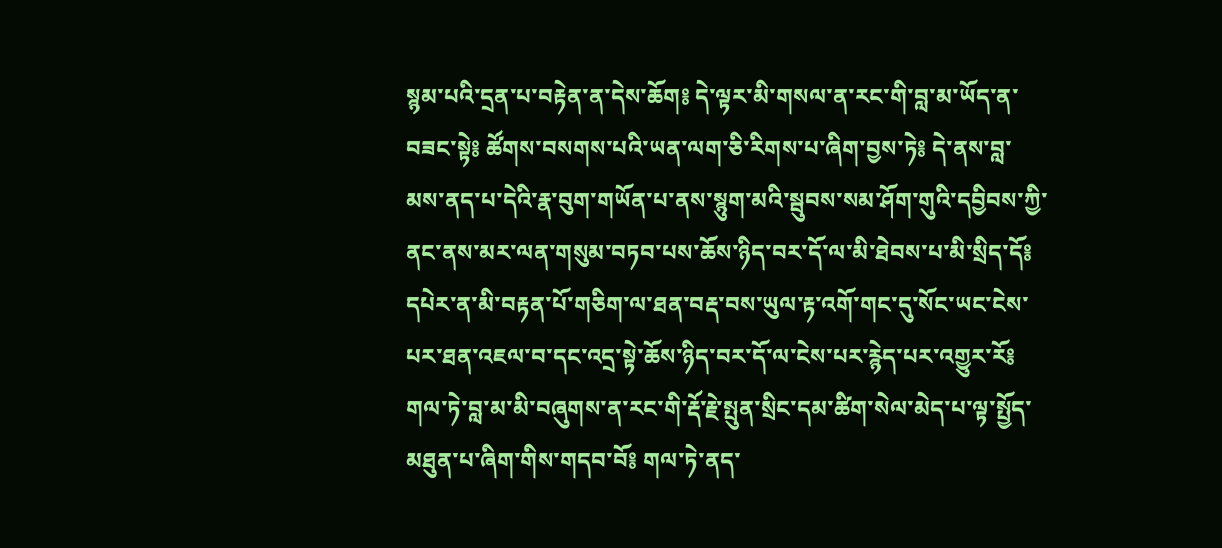སྙམ་པའི་དྲན་པ་བརྟེན་ན་དེས་ཆོག༔ དེ་ལྟར་མི་གསལ་ན་རང་གི་བླ་མ་ཡོད་ན་བཟང་སྟེ༔ ཚོགས་བསགས་པའི་ཡན་ལག་ཅི་རིགས་པ་ཞིག་བྱས་ཏེ༔ དེ་ནས་བླ་མས་ནད་པ་དེའི་རྣ་བུག་གཡོན་པ་ནས་སྙུག་མའི་སྦུབས་སམ་ཤོག་གུའི་དབྱིབས་ཀྱི་ནང་ནས་མར་ལན་གསུམ་བཏབ་པས་ཆོས་ཉིད་བར་དོ་ལ་མི་ཐེབས་པ་མི་སྲིད་དོ༔ དཔེར་ན་མི་བརྟན་པོ་གཅིག་ལ་ཐན་བརྡ་བས་ཡུལ་རྟ་འགོ་གང་དུ་སོང་ཡང་ངེས་པར་ཐན་འཇལ་བ་དང་འདྲ་སྟེ་ཆོས་ཉིད་བར་དོ་ལ་ངེས་པར་རྙེད་པར་འགྱུར་རོ༔ གལ་ཏེ་བླ་མ་མི་བཞུགས་ན་རང་གི་རྡོ་རྗེ་སྤུན་སྲིང་དམ་ཚིག་སེལ་མེད་པ་ལྟ་སྤྱོད་མཐུན་པ་ཞིག་གིས་གདབ་བོ༔ གལ་ཏེ་ནད་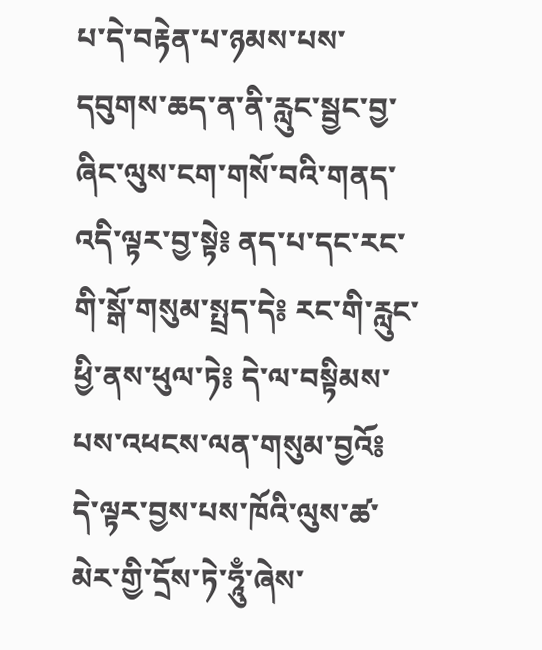པ་དེ་བརྟེན་པ་ཉམས་པས་དབུགས་ཆད་ན་ནི་རླུང་སྦྱང་བྱ་ཞིང་ལུས་ངག་གསོ་བའི་གནད་འདི་ལྟར་བྱ་སྟེ༔ ནད་པ་དང་རང་གི་སྒོ་གསུམ་སྤྲད་དེ༔ རང་གི་རླུང་ཕྱི་ནས་ཕུལ་ཏེ༔ དེ་ལ་བསྟིམས་པས་འཕངས་ལན་གསུམ་བྱའོ༔
དེ་ལྟར་བྱས་པས་ཁོའི་ལུས་ཚ་མེར་གྱི་དྲོས་ཏེ་ཧཱུྃ་ཞེས་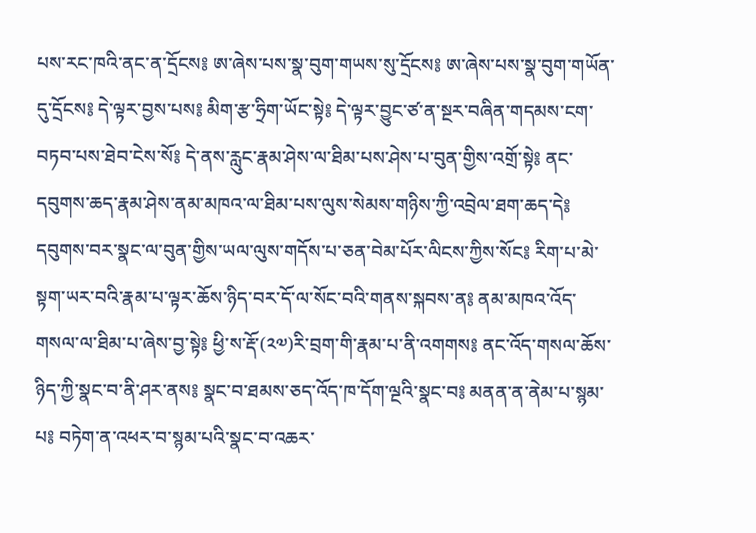པས་རང་ཁའི་ནང་ན་དྲོངས༔ ཨ་ཞེས་པས་སྣ་བུག་གཡས་སུ་དྲོངས༔ ཨ་ཞེས་པས་སྣ་བུག་གཡོན་དུ་དྲོངས༔ དེ་ལྟར་བྱས་པས༔ མིག་རྩ་ཧྲིག་ཡོང་སྟེ༔ དེ་ལྟར་བྱུང་ཙ་ན་སྔར་བཞིན་གདམས་ངག་བཏབ་པས་ཐེབ་ངེས་སོ༔ དེ་ནས་རླུང་རྣམ་ཤེས་ལ་ཐིམ་པས་ཤེས་པ་བུན་གྱིས་འགྲོ་སྟེ༔ ནང་དབུགས་ཆད་རྣམ་ཤེས་ནམ་མཁའ་ལ་ཐིམ་པས་ལུས་སེམས་གཉིས་ཀྱི་འབྲེལ་ཐག་ཆད་དེ༔ དབུགས་བར་སྣང་ལ་བུན་གྱིས་ཡལ་ལུས་གདོས་པ་ཅན་བེམ་པོར་ལིངས་ཀྱིས་སོང༔ རིག་པ་མེ་སྟག་ཡར་བའི་རྣམ་པ་ལྟར་ཆོས་ཉིད་བར་དོ་ལ་སོང་བའི་གནས་སྐབས་ན༔ ནམ་མཁའ་འོད་གསལ་ལ་ཐིམ་པ་ཞེས་བྱ་སྟེ༔ ཕྱི་ས་རྡོ་(༢༧)རི་བྲག་གི་རྣམ་པ་ནི་འགགས༔ ནང་འོད་གསལ་ཆོས་ཉིད་ཀྱི་སྣང་བ་ནི་ཤར་ནས༔ སྣང་བ་ཐམས་ཅད་འོད་ཁ་དོག་ལྔའི་སྣང་བ༔ མནན་ན་ནེམ་པ་སྙམ་པ༔ བཏེག་ན་འཕར་བ་སྙམ་པའི་སྣང་བ་འཆར་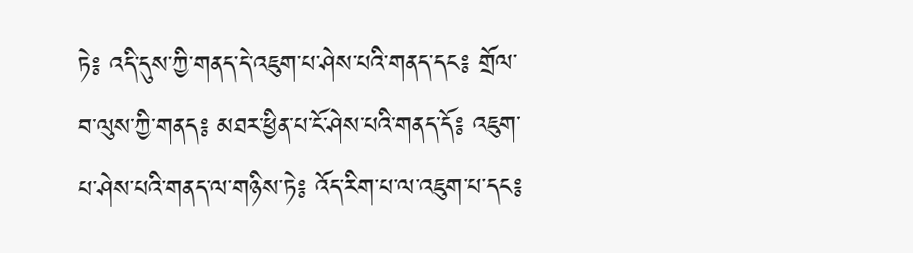ཏེ༔ འདི་དུས་ཀྱི་གནད་དེ་འཇུག་པ་ཤེས་པའི་གནད་དང༔ གྲོལ་བ་ལུས་ཀྱི་གནད༔ མཐར་ཕྱིན་པ་ངོ་ཤེས་པའི་གནད་དོ༔ འཇུག་པ་ཤེས་པའི་གནད་ལ་གཉིས་ཏེ༔ འོད་རིག་པ་ལ་འཇུག་པ་དང༔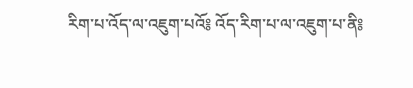རིག་པ་འོད་ལ་འཇུག་པའོ༔ འོད་རིག་པ་ལ་འཇུག་པ་ནི༔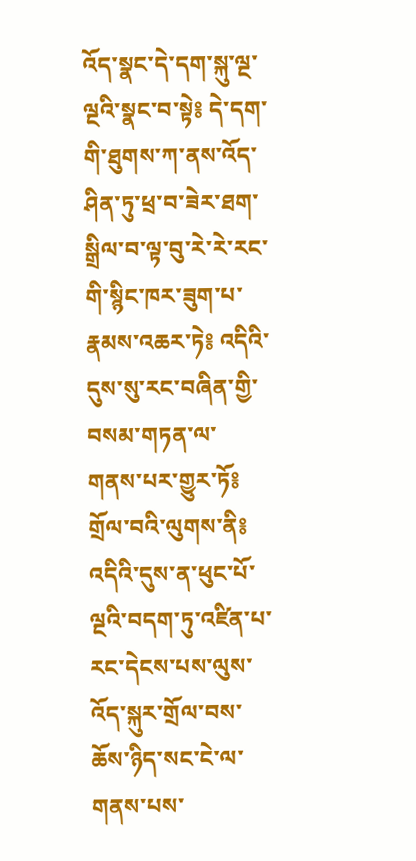འོད་སྣང་དེ་དག་སྐུ་ལྔ་ལྔའི་སྣང་བ་སྟེ༔ དེ་དག་གི་ཐུགས་ཀ་ནས་འོད་ཤིན་ཏུ་ཕྲ་བ་ཟེར་ཐག་སྒྲིལ་བ་ལྟ་བུ་རེ་རེ་རང་གི་སྙིང་ཁར་ཟུག་པ་རྣམས་འཆར་ཏེ༔ འདིའི་དུས་སུ་རང་བཞིན་གྱི་བསམ་གཏན་ལ་གནས་པར་གྱུར་ཏོ༔
གྲོལ་བའི་ལུགས་ནི༔ འདིའི་དུས་ན་ཕུང་པོ་ལྔའི་བདག་ཏུ་འཛིན་པ་རང་དེངས་པས་ལུས་འོད་སྐུར་གྲོལ་བས་ཆོས་ཉིད་སང་ངེ་ལ་གནས་པས་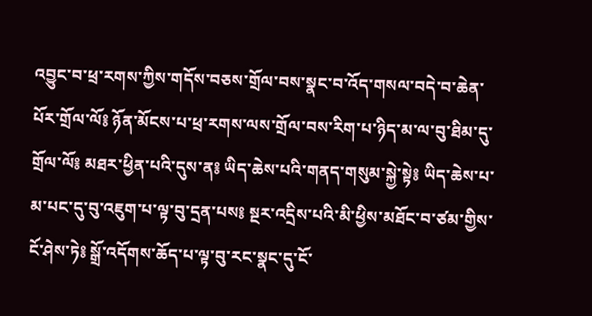འབྱུང་བ་ཕྲ་རགས་ཀྱིས་གདོས་བཅས་གྲོལ་བས་སྣང་བ་འོད་གསལ་བདེ་བ་ཆེན་པོར་གྲོལ་ལོ༔ ཉོན་མོངས་པ་ཕྲ་རགས་ལས་གྲོལ་བས་རིག་པ་ཉིད་མ་ལ་བུ་ཐིམ་དུ་གྲོལ་ལོ༔ མཐར་ཕྱིན་པའི་དུས་ན༔ ཡིད་ཆེས་པའི་གནད་གསུམ་སྐྱེ་སྟེ༔ ཡིད་ཆེས་པ་མ་པང་དུ་བུ་འཇུག་པ་ལྟ་བུ་དྲན་པས༔ སྔར་འདྲིས་པའི་མི་ཕྱིས་མཐོང་བ་ཙམ་གྱིས་ངོ་ཤེས་ཏེ༔ སྒྲོ་འདོགས་ཆོད་པ་ལྟ་བུ་རང་སྣང་དུ་ངོ་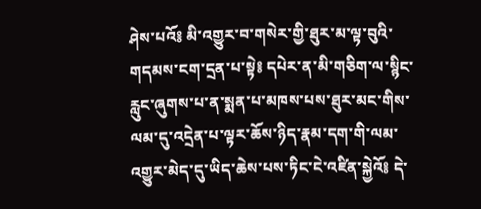ཤེས་པའོ༔ མི་འགྱུར་བ་གསེར་གྱི་ཐུར་མ་ལྟ་བུའི་གདམས་ངག་དྲན་པ་སྟེ༔ དཔེར་ན་མི་གཅིག་ལ་སྙིང་རླུང་ཞུགས་པ་ན་སྨན་པ་མཁས་པས་ཐུར་མང་གིས་ལམ་དུ་འདྲེན་པ་ལྟར་ཆོས་ཉིད་རྣམ་དག་གི་ལམ་འགྱུར་མེད་དུ་ཡིད་ཆེས་པས་ཏིང་ངེ་འཛིན་སྐྱེའོ༔ དེ་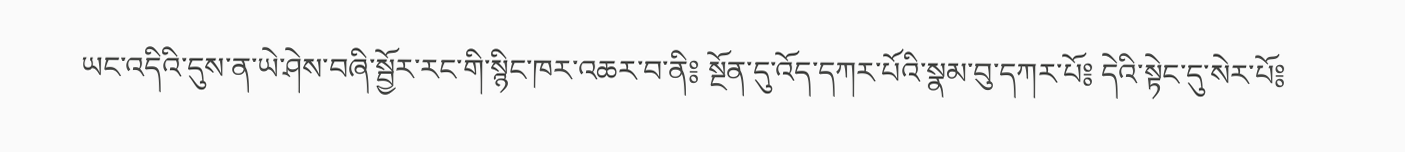ཡང་འདིའི་དུས་ན་ཡེ་ཤེས་བཞི་སྦྱོར་རང་གི་སྙིང་ཁར་འཆར་བ་ནི༔ སྔོན་དུ་འོད་དཀར་པོའི་སྣམ་བུ་དཀར་པོ༔ དེའི་སྟེང་དུ་སེར་པོ༔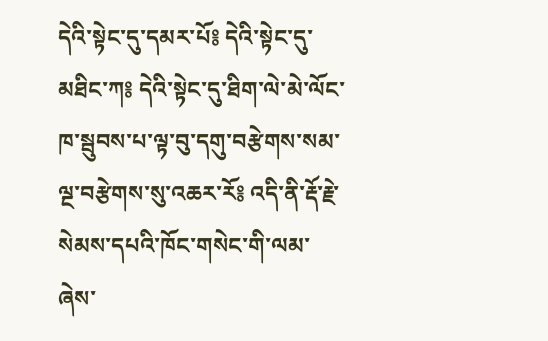དེའི་སྟེང་དུ་དམར་པོ༔ དེའི་སྟེང་དུ་མཐིང་ཀ༔ དེའི་སྟེང་དུ་ཐིག་ལེ་མེ་ལོང་ཁ་སྦུབས་པ་ལྟ་བུ་དགུ་བརྩེགས་སམ་ལྔ་བརྩེགས་སུ་འཆར་རོ༔ འདི་ནི་རྡོ་རྗེ་སེམས་དཔའི་ཁོང་གསེང་གི་ལམ་ཞེས་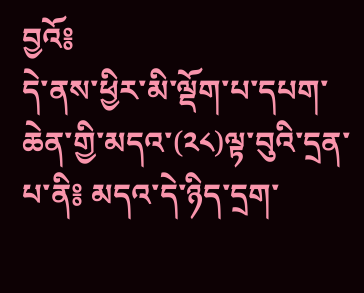བྱའོ༔
དེ་ནས་ཕྱིར་མི་ལྡོག་པ་དཔག་ཆེན་གྱི་མདའ་(༢༨)ལྟ་བུའི་དྲན་པ་ནི༔ མདའ་དེ་ཉིད་དྲག་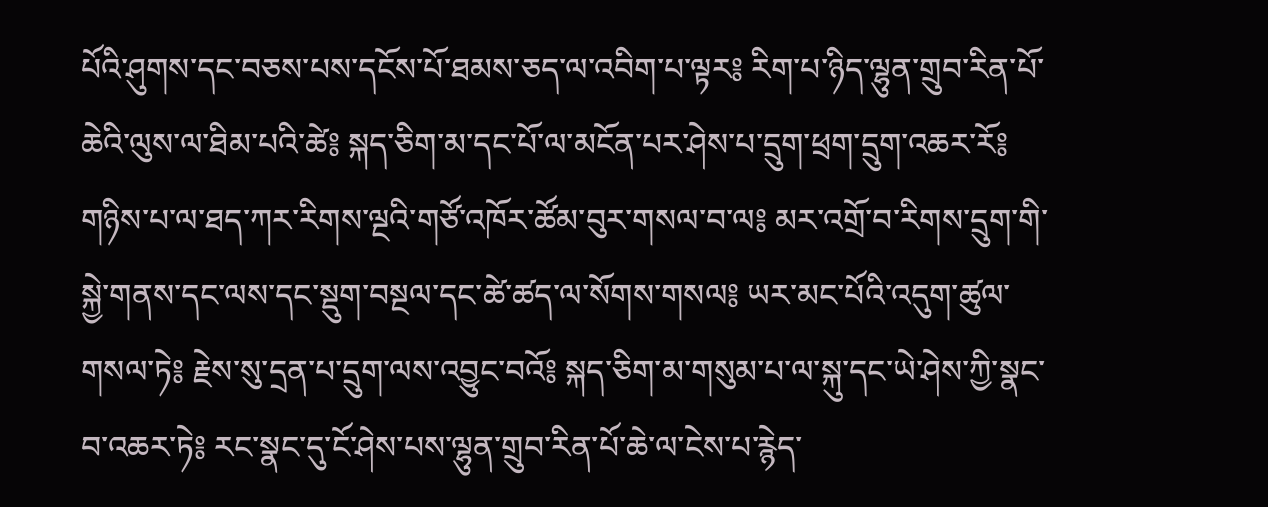པོའི་ཤུགས་དང་བཅས་པས་དངོས་པོ་ཐམས་ཅད་ལ་འབིག་པ་ལྟར༔ རིག་པ་ཉིད་ལྷུན་གྲུབ་རིན་པོ་ཆེའི་ལུས་ལ་ཐིམ་པའི་ཚེ༔ སྐད་ཅིག་མ་དང་པོ་ལ་མངོན་པར་ཤེས་པ་དྲུག་ཕྲག་དྲུག་འཆར་རོ༔ གཉིས་པ་ལ་ཐད་ཀར་རིགས་ལྔའི་གཙོ་འཁོར་ཚོམ་བུར་གསལ་བ་ལ༔ མར་འགྲོ་བ་རིགས་དྲུག་གི་སྐྱེ་གནས་དང་ལས་དང་སྡུག་བསྔལ་དང་ཚེ་ཚད་ལ་སོགས་གསལ༔ ཡར་མང་པོའི་འདུག་ཚུལ་གསལ་ཏེ༔ རྗེས་སུ་དྲན་པ་དྲུག་ལས་འབྱུང་བའོ༔ སྐད་ཅིག་མ་གསུམ་པ་ལ་སྐུ་དང་ཡེ་ཤེས་ཀྱི་སྣང་བ་འཆར་ཏེ༔ རང་སྣང་དུ་ངོ་ཤེས་པས་ལྷུན་གྲུབ་རིན་པོ་ཆེ་ལ་ངེས་པ་རྙེད་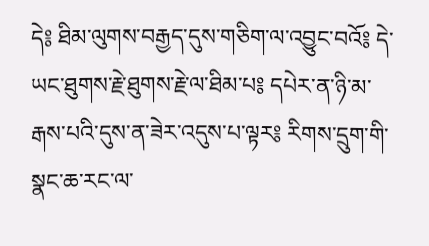དེ༔ ཐིམ་ལུགས་བརྒྱད་དུས་གཅིག་ལ་འབྱུང་བའོ༔ དེ་ཡང་ཐུགས་རྗེ་ཐུགས་རྗེ་ལ་ཐིམ་པ༔ དཔེར་ན་ཉི་མ་རྒས་པའི་དུས་ན་ཟེར་འདུས་པ་ལྟར༔ རིགས་དྲུག་གི་སྣང་ཆ་རང་ལ་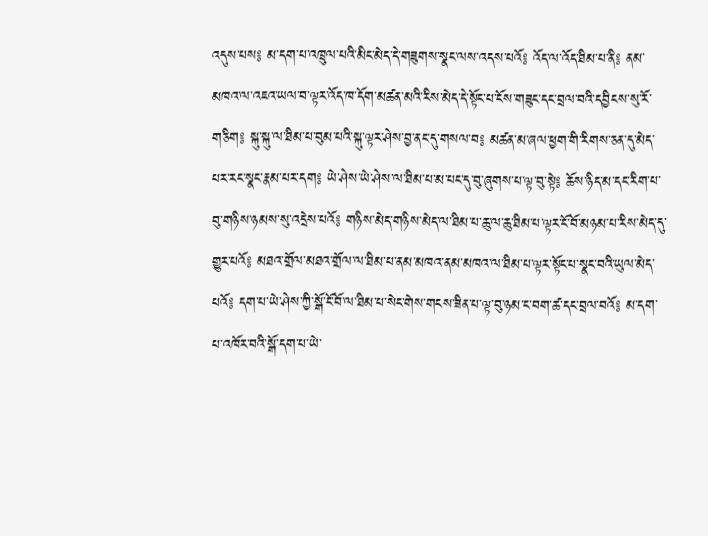འདུས་པས༔ མ་དག་པ་འཁྲུལ་པའི་མིང་མེད་དེ་གཟུགས་སྣང་ལས་འདས་པའོ༔ འོད་ལ་འོད་ཐིམ་པ་ནི༔ ནམ་མཁའ་ལ་འཇའ་ཡལ་བ་ལྟར་འོད་ཁ་དོག་མཚན་མའི་རིས་མེད་དེ་སྟོང་པ་ངོས་གཟུང་དང་བྲལ་བའི་དབྱིངས་སུ་རོ་གཅིག༔ སྐུ་སྐུ་ལ་ཐིམ་པ་བུམ་པའི་སྐུ་ལྟར་ཤེས་བྱ་ནང་དུ་གསལ་བ༔ མཚན་མ་ཞལ་ཕྱག་གི་རིགས་ཅན་དུ་མེད་པར་རང་སྣང་རྣམ་པར་དག༔ ཡེ་ཤེས་ཡེ་ཤེས་ལ་ཐིམ་པ་མ་པང་དུ་བུ་ཞུགས་པ་ལྟ་བུ་སྟེ༔ ཆོས་ཉིད་མ་དང་རིག་པ་བུ་གཉིས་ཉམས་སུ་འདྲེས་པའོ༔ གཉིས་མེད་གཉིས་མེད་ལ་ཐིམ་པ་ཆུ་ལ་ཆུ་ཐིམ་པ་ལྟར་ངོ་བོ་མཉམ་པ་རིས་མེད་དུ་གྱུར་པའོ༔ མཐའ་གྲོལ་མཐའ་གྲོལ་ལ་ཐིམ་པ་ནམ་མཁའ་ནམ་མཁའ་ལ་ཐིམ་པ་ལྟར་སྟོང་པ་སྣང་བའི་ཡུལ་མེད་པའོ༔ དག་པ་ཡེ་ཤེས་ཀྱི་སྒོ་ངོ་བོ་ལ་ཐིམ་པ་སེང་གེས་གངས་ཟིན་པ་ལྟ་བུ་ཉམ་ང་བག་ཚ་དང་བྲལ་བའོ༔ མ་དག་པ་འཁོར་བའི་སྒོ་དག་པ་ཡེ་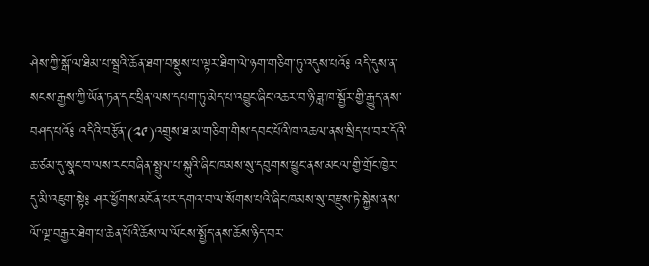ཤེས་ཀྱི་སྒོ་ལ་ཐིམ་པ་སྦྲའི་ཆོན་ཐག་བསྡུས་པ་ལྟར་ཐིག་ལེ་ཉག་གཅིག་ཏུ་འདུས་པའོ༔ འདི་དུས་ན་སངས་རྒྱས་ཀྱི་ཡོན་ཏན་དང་ཕྲིན་ལས་དཔག་ཏུ་མེད་པ་འབྱུང་ཞིང་འཆར་བ་ཉི་ཟླ་ཁ་སྦྱོར་གྱི་རྒྱུད་ནས་བཤད་པའོ༔ འདིའི་བརྩོན་(༢༩)འགྲུས་ཐ་མ་གཅིག་གིས་དབང་པོའི་ཁ་འཆལ་ནས་སྲིད་པ་བར་དོའི་ཆ་ཙམ་དུ་སྣང་བ་ལས་རང་བཞིན་སྤྲུལ་པ་སྐུའི་ཞིང་ཁམས་སུ་དབུགས་ཕྱུང་ནས་མངལ་གྱི་གྲོང་ཁྱེར་དུ་མི་འཇུག་སྟེ༔ ཤར་ཕྱོགས་མངོན་པར་དགའ་བ་ལ་སོགས་པའི་ཞིང་ཁམས་སུ་བརྫུས་ཏེ་སྐྱེས་ནས་ལོ་ལྔ་བརྒྱར་ཐེག་པ་ཆེན་པོའི་ཆོས་ལ་ལོངས་སྤྱོད་ནས་ཆོས་ཉིད་བར་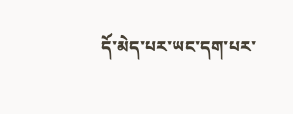དོ་མེད་པར་ཡང་དག་པར་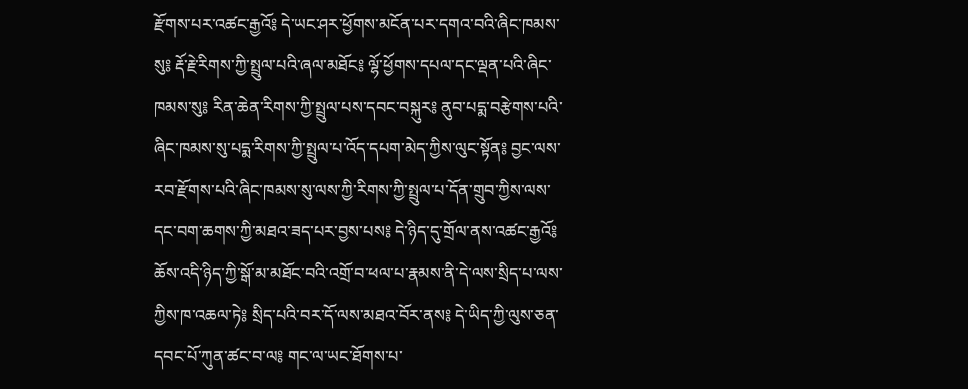རྫོགས་པར་འཚང་རྒྱའོ༔ དེ་ཡང་ཤར་ཕྱོགས་མངོན་པར་དགའ་བའི་ཞིང་ཁམས་སུ༔ རྡོ་རྗེ་རིགས་ཀྱི་སྤྲུལ་པའི་ཞལ་མཐོང༔ ལྷོ་ཕྱོགས་དཔལ་དང་ལྡན་པའི་ཞིང་ཁམས་སུ༔ རིན་ཆེན་རིགས་ཀྱི་སྤྲུལ་པས་དབང་བསྐུར༔ ནུབ་པདྨ་བརྩེགས་པའི་ཞིང་ཁམས་སུ་པདྨ་རིགས་ཀྱི་སྤྲུལ་པ་འོད་དཔག་མེད་ཀྱིས་ལུང་སྟོན༔ བྱང་ལས་རབ་རྫོགས་པའི་ཞིང་ཁམས་སུ་ལས་ཀྱི་རིགས་ཀྱི་སྤྲུལ་པ་དོན་གྲུབ་ཀྱིས་ལས་དང་བག་ཆགས་ཀྱི་མཐའ་ཟད་པར་བྱས་པས༔ དེ་ཉིད་དུ་གྲོལ་ནས་འཚང་རྒྱའོ༔ ཆོས་འདི་ཉིད་ཀྱི་སྒོ་མ་མཐོང་བའི་འགྲོ་བ་ཕལ་པ་རྣམས་ནི་དེ་ལས་སྲིད་པ་ལས་ཀྱིས་ཁ་འཆལ་ཏེ༔ སྲིད་པའི་བར་དོ་ལས་མཐའ་བོར་ནས༔ དེ་ཡིད་ཀྱི་ལུས་ཅན་དབང་པོ་ཀུན་ཚང་བ་ལ༔ གང་ལ་ཡང་ཐོགས་པ་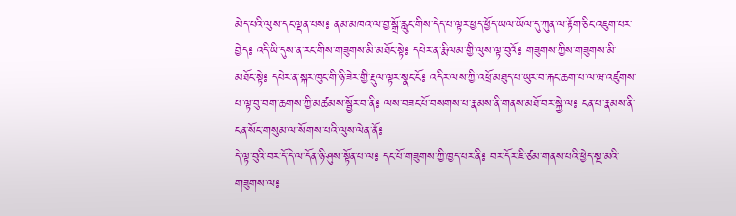མེད་པའི་ལུས་དང་ལྡན་པས༔ ནམ་མཁའ་ལ་བྱ་སྒྲོ་རླུང་གིས་དེད་པ་ལྟར་ཕྱད་ཕྱོད་ཡལ་ཡོལ་དུ་ཀུན་ལ་རྟོག་ཅིང་འཇུག་པར་བྱེད༔ འདི་ཡི་དུས་ན་རང་གིས་གཟུགས་མི་མཐོང་སྟེ༔ དཔེར་ན་རྨི་ལམ་གྱི་ལུས་ལྟ་བུའོ༔ གཟུགས་ཀྱིས་གཟུགས་མི་མཐོང་སྟེ༔ དཔེར་ན་སྐར་ཁུང་གི་ཉི་ཟེར་གྱི་རྡུལ་ལྟར་སྣང་ངོ༔ འདིར་ལས་ཀྱི་འཕྲོ་མཐུད་པ་ཡུར་བ་རྐང་ཆག་པ་ལ་ཝ་འཛུགས་པ་ལྟ་བུ་བག་ཆགས་ཀྱི་མཚམས་སྦྱོར་བ་ནི༔ ལས་བཟང་པོ་བསགས་པ་རྣམས་ནི་གནས་མཐོ་བར་སྐྱེ་ལ༔ ངན་པ་རྣམས་ནི་ངན་སོང་གསུམ་ལ་སོགས་པའི་ལུས་ལེན་ནོ༔
དེ་ལྟ་བུའི་བར་དོ་དེ་ལ་དོན་ཉི་ཤུས་སྟོན་པ་ལ༔ དང་པོ་གཟུགས་ཀྱི་ཁྱད་པར་ནི༔ བར་དོར་ཇི་ཙམ་གནས་པའི་ཕྱེད་སྔ་མའི་གཟུགས་ལ༔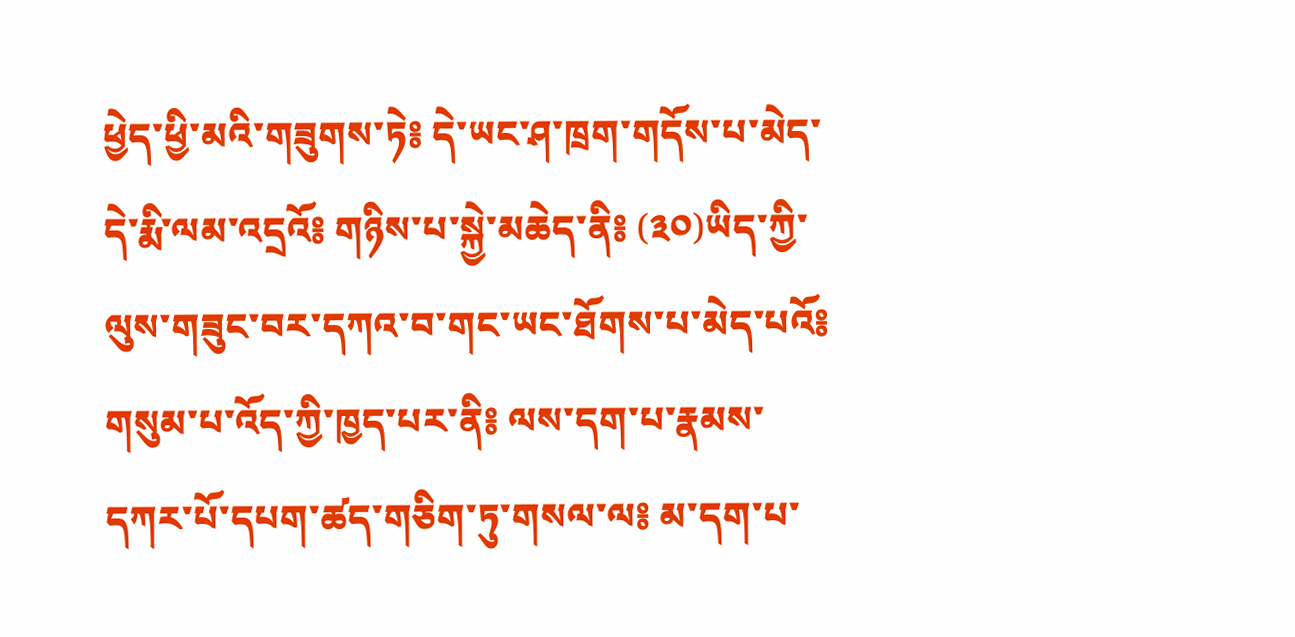ཕྱེད་ཕྱི་མའི་གཟུགས་ཏེ༔ དེ་ཡང་ཤ་ཁྲག་གདོས་པ་མེད་དེ་རྨི་ལམ་འདྲའོ༔ གཉིས་པ་སྐྱེ་མཆེད་ནི༔ (༣༠)ཡིད་ཀྱི་ལུས་གཟུང་བར་དཀའ་བ་གང་ཡང་ཐོགས་པ་མེད་པའོ༔ གསུམ་པ་འོད་ཀྱི་ཁྱད་པར་ནི༔ ལས་དག་པ་རྣམས་དཀར་པོ་དཔག་ཚད་གཅིག་ཏུ་གསལ་ལ༔ མ་དག་པ་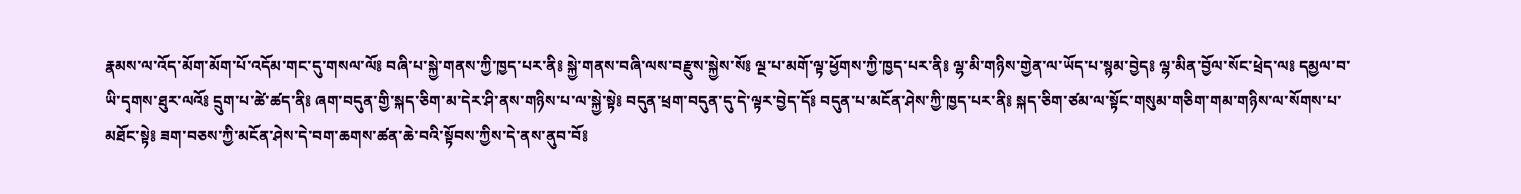རྣམས་ལ་འོད་མོག་མོག་པོ་འདོམ་གང་དུ་གསལ་ལོ༔ བཞི་པ་སྐྱེ་གནས་ཀྱི་ཁྱད་པར་ནི༔ སྐྱེ་གནས་བཞི་ལས་བརྫུས་སྐྱེས་སོ༔ ལྔ་པ་མགོ་ལྟ་ཕྱོགས་ཀྱི་ཁྱད་པར་ནི༔ ལྷ་མི་གཉིས་གྱེན་ལ་ཡོད་པ་སྙམ་བྱེད༔ ལྷ་མིན་བྱོལ་སོང་ཕྲེད་ལ༔ དམྱལ་བ་ཡི་དྭགས་ཐུར་ལའོ༔ དྲུག་པ་ཚེ་ཚད་ནི༔ ཞག་བདུན་གྱི་སྐད་ཅིག་མ་དེར་ཤི་ནས་གཉིས་པ་ལ་སྐྱེ་སྟེ༔ བདུན་ཕྲག་བདུན་དུ་དེ་ལྟར་བྱེད་དོ༔ བདུན་པ་མངོན་ཤེས་ཀྱི་ཁྱད་པར་ནི༔ སྐད་ཅིག་ཙམ་ལ་སྟོང་གསུམ་གཅིག་གམ་གཉིས་ལ་སོགས་པ་མཐོང་སྟེ༔ ཟག་བཅས་ཀྱི་མངོན་ཤེས་དེ་བག་ཆགས་ཚན་ཆེ་བའི་སྟོབས་ཀྱིས་དེ་ནས་ནུབ་བོ༔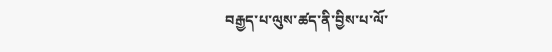བརྒྱད་པ་ལུས་ཚད་ནི་བྱིས་པ་ལོ་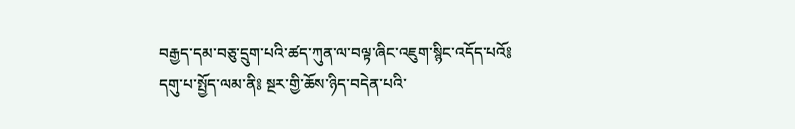བརྒྱད་དམ་བཅུ་དྲུག་པའི་ཚད་ཀུན་ལ་བལྟ་ཞིང་འཇུག་སྙིང་འདོད་པའོ༔ དགུ་པ་སྤྱོད་ལམ་ནི༔ སྔར་གྱི་ཆོས་ཉིད་བདེན་པའི་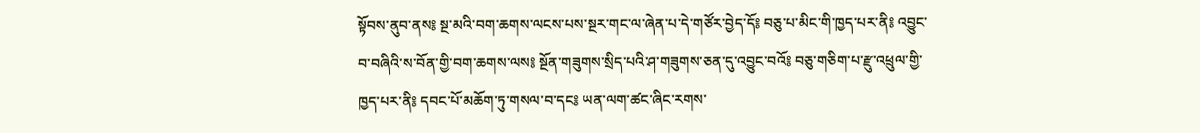སྟོབས་ནུབ་ནས༔ སྔ་མའི་བག་ཆགས་ལངས་པས་སྔར་གང་ལ་ཞེན་པ་དེ་གཙོར་བྱེད་དོ༔ བཅུ་པ་མིང་གི་ཁྱད་པར་ནི༔ འབྱུང་བ་བཞིའི་ས་བོན་གྱི་བག་ཆགས་ལས༔ སྔོན་གཟུགས་སྲིད་པའི་ཤ་གཟུགས་ཅན་དུ་འབྱུང་བའོ༔ བཅུ་གཅིག་པ་རྫུ་འཕྲུལ་གྱི་ཁྱད་པར་ནི༔ དབང་པོ་མཆོག་ཏུ་གསལ་བ་དང༔ ཡན་ལག་ཚང་ཞིང་རགས་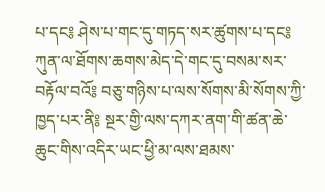པ་དང༔ ཤེས་པ་གང་དུ་གཏད་སར་ཚུགས་པ་དང༔ ཀུན་ལ་ཐོགས་ཆགས་མེད་དེ་གང་དུ་བསམ་སར་བརྟོལ་བའོ༔ བཅུ་གཉིས་པ་ལས་སོགས་མི་སོགས་ཀྱི་ཁྱད་པར་ནི༔ སྔར་གྱི་ལས་དཀར་ནག་གི་ཚན་ཆེ་ཆུང་གིས་འདིར་ཡང་ཕྱི་མ་ལས་ཐམས་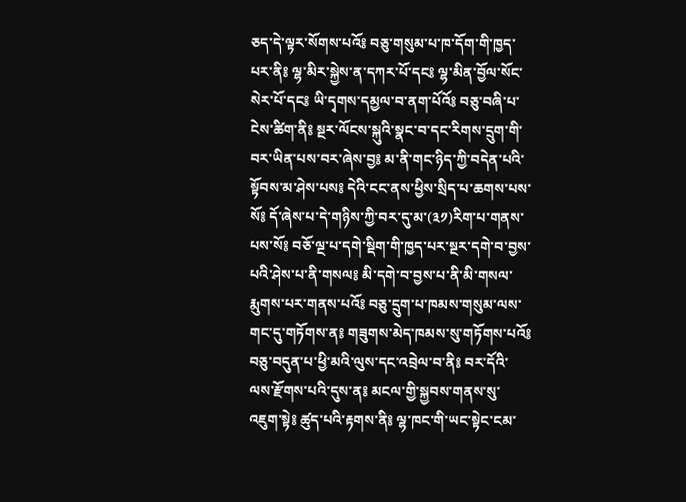ཅད་དེ་ལྟར་སོགས་པའོ༔ བཅུ་གསུམ་པ་ཁ་དོག་གི་ཁྱད་པར་ནི༔ ལྷ་མིར་སྐྱེས་ན་དཀར་པོ་དང༔ ལྷ་མིན་བྱོལ་སོང་སེར་པོ་དང༔ ཡི་དྭགས་དམྱལ་བ་ནག་པོའོ༔ བཅུ་བཞི་པ་ངེས་ཚིག་ནི༔ སྔར་ལོངས་སྐུའི་སྣང་བ་དང་རིགས་དྲུག་གི་བར་ཡིན་པས་བར་ཞེས་བྱ༔ མ་ནི་གང་ཉིད་ཀྱི་བདེན་པའི་སྟོབས་མ་ཤེས་པས༔ དེའི་ངང་ནས་ཕྱིས་སྲིད་པ་ཆགས་པས་སོ༔ དོ་ཞེས་པ་དེ་གཉིས་ཀྱི་བར་དུ་མ་(༣༡)རིག་པ་གནས་པས་སོ༔ བཅོ་ལྔ་པ་དགེ་སྡིག་གི་ཁྱད་པར་སྔར་དགེ་བ་བྱས་པའི་ཤེས་པ་ནི་གསལ༔ མི་དགེ་བ་བྱས་པ་ནི་མི་གསལ་རྨུགས་པར་གནས་པའོ༔ བཅུ་དྲུག་པ་ཁམས་གསུམ་ལས་གང་དུ་གཏོགས་ན༔ གཟུགས་མེད་ཁམས་སུ་གཏོགས་པའོ༔ བཅུ་བདུན་པ་ཕྱི་མའི་ལུས་དང་འབྲེལ་བ་ནི༔ བར་དོའི་ལས་རྫོགས་པའི་དུས་ན༔ མངལ་གྱི་སྐྱབས་གནས་སུ་འཇུག་སྟེ༔ ཚུད་པའི་རྟགས་ནི༔ ལྷ་ཁང་གི་ཡང་སྟེང་ངམ་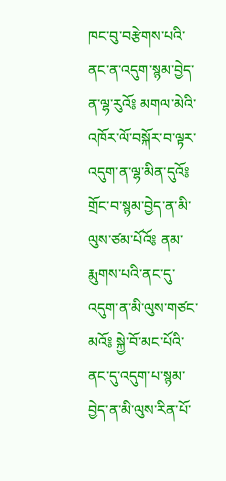ཁང་བུ་བརྩེགས་པའི་ནང་ན་འདུག་སྙམ་བྱེད་ན་ལྷ་རུའོ༔ མགལ་མེའི་འཁོར་ལོ་བསྐོར་བ་ལྟར་འདུག་ན་ལྷ་མིན་དུའོ༔ གྲོང་བ་སྙམ་བྱེད་ན་མི་ལུས་ཙམ་པོའོ༔ ནམ་རྨུགས་པའི་ནང་དུ་འདུག་ན་མི་ལུས་གཙང་མའོ༔ སྐྱེ་བོ་མང་པོའི་ནང་དུ་འདུག་པ་སྙམ་བྱེད་ན་མི་ལུས་རིན་པོ་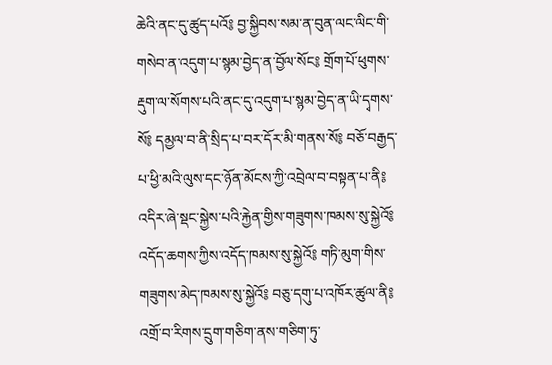ཆེའི་ནང་དུ་ཚུད་པའོ༔ བྱ་སྐྱིབས་སམ་ན་བུན་ལང་ལིང་གི་གསེབ་ན་འདུག་པ་སྙམ་བྱེད་ན་བྱོལ་སོང༔ གྲོག་པོ་ཕུགས་རྡུག་ལ་སོགས་པའི་ནང་དུ་འདུག་པ་སྙམ་བྱེད་ན་ཡི་དྭགས་སོ༔ དམྱལ་བ་ནི་སྲིད་པ་བར་དོར་མི་གནས་སོ༔ བཅོ་བརྒྱད་པ་ཕྱི་མའི་ལུས་དང་ཉོན་མོངས་ཀྱི་འབྲེལ་བ་བསྟན་པ་ནི༔ འདིར་ཞེ་སྡང་སྐྱེས་པའི་རྐྱེན་གྱིས་གཟུགས་ཁམས་སུ་སྐྱེའོ༔ འདོད་ཆགས་ཀྱིས་འདོད་ཁམས་སུ་སྐྱེའོ༔ གཏི་མུག་གིས་གཟུགས་མེད་ཁམས་སུ་སྐྱེའོ༔ བཅུ་དགུ་པ་འཁོར་ཚུལ་ནི༔ འགྲོ་བ་རིགས་དྲུག་གཅིག་ནས་གཅིག་ཏུ་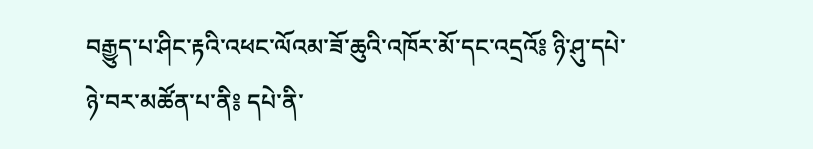བརྒྱུད་པ་ཤིང་རྟའི་འཕང་ལོའམ་ཟོ་ཆུའི་འཁོར་མོ་དང་འདྲའོ༔ ཉི་ཤུ་དཔེ་ཉེ་བར་མཚོན་པ་ནི༔ དཔེ་ནི་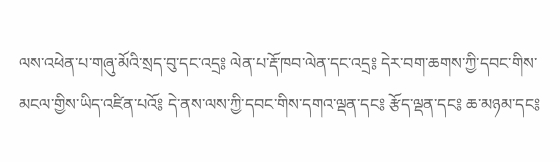ལས་འཕེན་པ་གཞུ་མོའི་སྲད་བུ་དང་འདྲ༔ ལེན་པ་རྡོ་ཁབ་ལེན་དང་འདྲ༔ དེར་བག་ཆགས་ཀྱི་དབང་གིས་མངལ་གྱིས་ཡིད་འཛིན་པའོ༔ དེ་ནས་ལས་ཀྱི་དབང་གིས་དགའ་ལྡན་དང༔ རྩོད་ལྡན་དང༔ ཆ་མཉམ་དང༔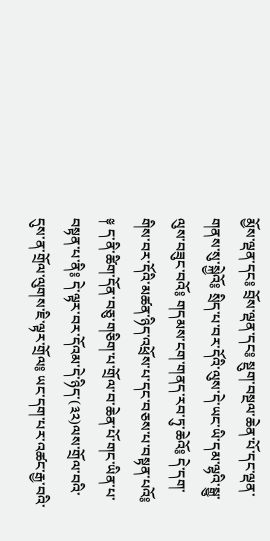མྱོས་ལྡན་དང༔ བྲོས་ལྡན་དང༔ སྡུག་བསྔལ་ཆེན་པོ་དང་ལྡན་གནས་སུ་སྐྱེའོ༔ སྲིད་པ་བར་དོའི་ལུས་དེ་ཡང་ཡི་དམ་ལྷའི་སྒྱུ་ལུས་བཟུང་བའོ༔ གདམས་ངག་གནད་རབ་ཏུ་ཆེའོ༔ དེ་དག་གིས་བར་དོའི་མཚན་ཉིད་འཕྲོས་པ་དང་བཅས་པ་བསྟན་པའོ༔
༈ ད་ནི་ཚིག་དོན་བཅུ་གཅིག་པ་གྲོལ་བ་ཆེན་པོ་གང་ཡིན་པ་བསྟན་པ་ནི༔ དེ་ལྟར་བར་དོའམ་དེ་ཉིད་(༣༢)ལས་གྲོལ་བའི་དུས་ན་གྲོལ་ལུགས་ཇི་ལྟར་གྲོལ༔ ཡང་དག་པར་འཚང་རྒྱ་བའི་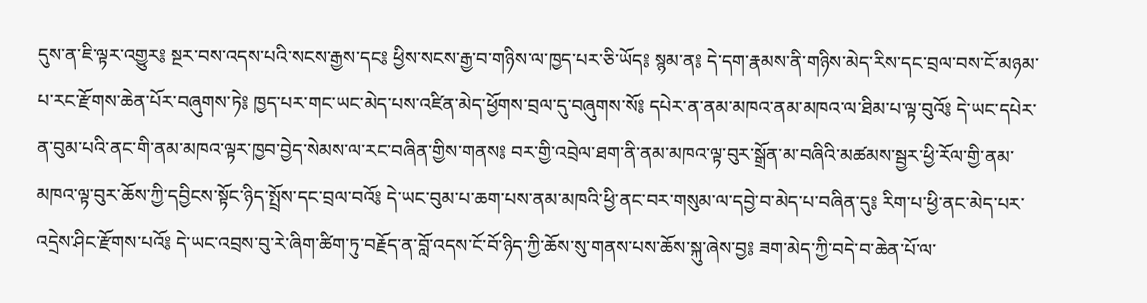དུས་ན་ཇི་ལྟར་འགྱུར༔ སྔར་བས་འདས་པའི་སངས་རྒྱས་དང༔ ཕྱིས་སངས་རྒྱ་བ་གཉིས་ལ་ཁྱད་པར་ཅི་ཡོད༔ སྙམ་ན༔ དེ་དག་རྣམས་ནི་གཉིས་མེད་རིས་དང་བྲལ་བས་ངོ་མཉམ་པ་རང་རྫོགས་ཆེན་པོར་བཞུགས་ཏེ༔ ཁྱད་པར་གང་ཡང་མེད་པས་འཛིན་མེད་ཕྱོགས་བྲལ་དུ་བཞུགས་སོ༔ དཔེར་ན་ནམ་མཁའ་ནམ་མཁའ་ལ་ཐིམ་པ་ལྟ་བུའོ༔ དེ་ཡང་དཔེར་ན་བུམ་པའི་ནང་གི་ནམ་མཁའ་ལྟར་ཁྱབ་བྱེད་སེམས་ལ་རང་བཞིན་གྱིས་གནས༔ བར་གྱི་འབྲེལ་ཐག་ནི་ནམ་མཁའ་ལྟ་བུར་སྒྲོན་མ་བཞིའི་མཚམས་སྦྱར་ཕྱི་རོལ་གྱི་ནམ་མཁའ་ལྟ་བུར་ཆོས་ཀྱི་དབྱིངས་སྟོང་ཉིད་སྤྲོས་དང་བྲལ་བའོ༔ དེ་ཡང་བུམ་པ་ཆག་པས་ནམ་མཁའི་ཕྱི་ནང་བར་གསུམ་ལ་དབྱེ་བ་མེད་པ་བཞིན་དུ༔ རིག་པ་ཕྱི་ནང་མེད་པར་འདྲེས་ཤིང་རྫོགས་པའོ༔ དེ་ཡང་འབྲས་བུ་རེ་ཞིག་ཚིག་ཏུ་བརྗོད་ན་བློ་འདས་ངོ་བོ་ཉིད་ཀྱི་ཆོས་སུ་གནས་པས་ཆོས་སྐུ་ཞེས་བྱ༔ ཟག་མེད་ཀྱི་བདེ་བ་ཆེན་པོ་ལ་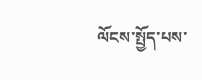ལོངས་སྤྱོད་པས་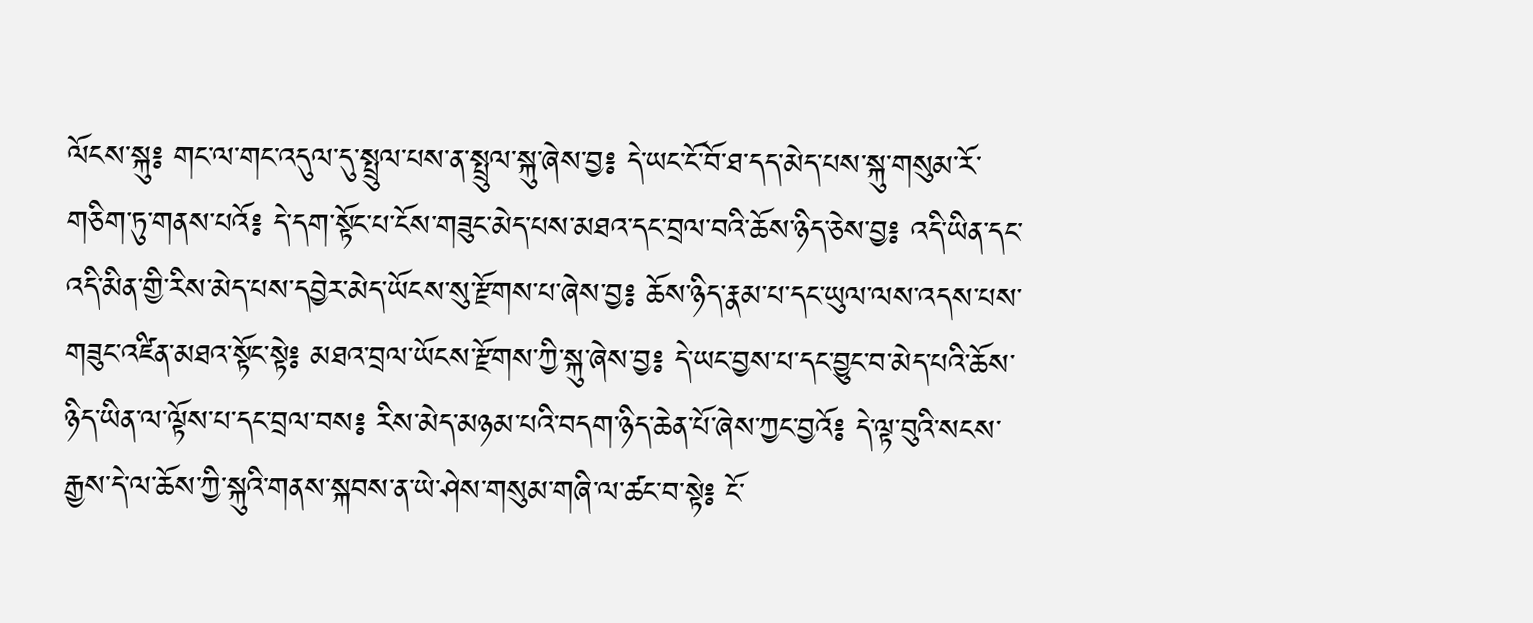ལོངས་སྐུ༔ གང་ལ་གང་འདུལ་དུ་སྤྲུལ་པས་ན་སྤྲུལ་སྐུ་ཞེས་བྱ༔ དེ་ཡང་ངོ་བོ་ཐ་དད་མེད་པས་སྐུ་གསུམ་རོ་གཅིག་ཏུ་གནས་པའོ༔ དེ་དག་སྟོང་པ་ངོས་གཟུང་མེད་པས་མཐའ་དང་བྲལ་བའི་ཆོས་ཉིད་ཅེས་བྱ༔ འདི་ཡིན་དང་འདི་མིན་གྱི་རིས་མེད་པས་དབྱེར་མེད་ཡོངས་སུ་རྫོགས་པ་ཞེས་བྱ༔ ཆོས་ཉིད་རྣམ་པ་དང་ཡུལ་ལས་འདས་པས་གཟུང་འཛིན་མཐའ་སྟོང་སྟེ༔ མཐའ་བྲལ་ཡོངས་རྫོགས་ཀྱི་སྐུ་ཞེས་བྱ༔ དེ་ཡང་བྱས་པ་དང་བྱུང་བ་མེད་པའི་ཆོས་ཉིད་ཡིན་ལ་ལྟོས་པ་དང་བྲལ་བས༔ རིས་མེད་མཉམ་པའི་བདག་ཉིད་ཆེན་པོ་ཞེས་ཀྱང་བྱའོ༔ དེ་ལྟ་བུའི་སངས་རྒྱས་དེ་ལ་ཆོས་ཀྱི་སྐུའི་གནས་སྐབས་ན་ཡེ་ཤེས་གསུམ་གཞི་ལ་ཚང་བ་སྟེ༔ ངོ་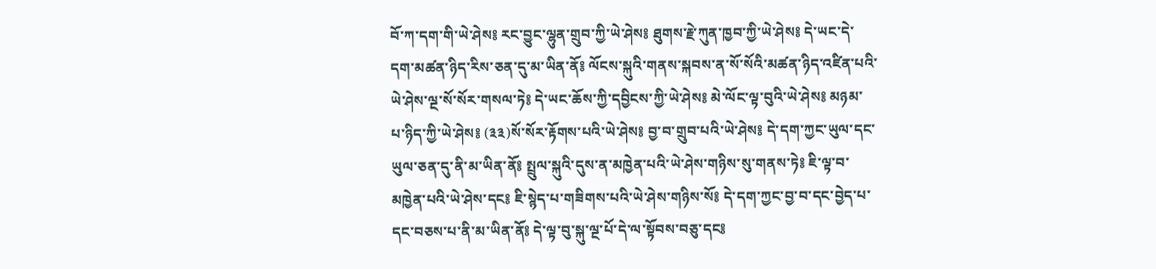བོ་ཀ་དག་གི་ཡེ་ཤེས༔ རང་བྱུང་ལྷུན་གྲུབ་ཀྱི་ཡེ་ཤེས༔ ཐུགས་རྗེ་ཀུན་ཁྱབ་ཀྱི་ཡེ་ཤེས༔ དེ་ཡང་དེ་དག་མཚན་ཉིད་རིས་ཅན་དུ་མ་ཡིན་ནོ༔ ལོངས་སྐུའི་གནས་སྐབས་ན་སོ་སོའི་མཚན་ཉིད་འཛིན་པའི་ཡེ་ཤེས་ལྔ་སོ་སོར་གསལ་ཏེ༔ དེ་ཡང་ཆོས་ཀྱི་དབྱིངས་ཀྱི་ཡེ་ཤེས༔ མེ་ལོང་ལྟ་བུའི་ཡེ་ཤེས༔ མཉམ་པ་ཉིད་ཀྱི་ཡེ་ཤེས༔ (༣༣)སོ་སོར་རྟོགས་པའི་ཡེ་ཤེས༔ བྱ་བ་གྲུབ་པའི་ཡེ་ཤེས༔ དེ་དག་ཀྱང་ཡུལ་དང་ཡུལ་ཅན་དུ་ནི་མ་ཡིན་ནོ༔ སྤྲུལ་སྐུའི་དུས་ན་མཁྱེན་པའི་ཡེ་ཤེས་གཉིས་སུ་གནས་ཏེ༔ ཇི་ལྟ་བ་མཁྱེན་པའི་ཡེ་ཤེས་དང༔ ཇི་སྙེད་པ་གཟིགས་པའི་ཡེ་ཤེས་གཉིས་སོ༔ དེ་དག་ཀྱང་བྱ་བ་དང་བྱེད་པ་དང་བཅས་པ་ནི་མ་ཡིན་ནོ༔ དེ་ལྟ་བུ་སྐུ་ལྔ་པོ་དེ་ལ་སྟོབས་བཅུ་དང༔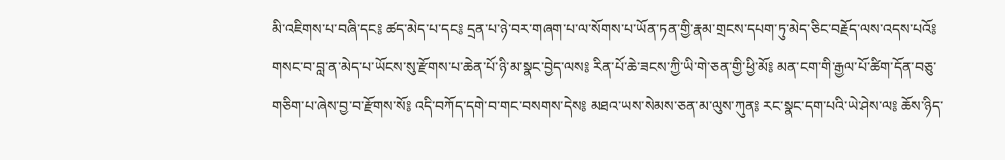མི་འཇིགས་པ་བཞི་དང༔ ཚད་མེད་པ་དང༔ དྲན་པ་ཉེ་བར་གཞག་པ་ལ་སོགས་པ་ཡོན་ཏན་གྱི་རྣམ་གྲངས་དཔག་ཏུ་མེད་ཅིང་བརྗོད་ལས་འདས་པའོ༔ གསང་བ་བླ་ན་མེད་པ་ཡོངས་སུ་རྫོགས་པ་ཆེན་པོ་ཉི་མ་སྣང་བྱེད་ལས༔ རིན་པོ་ཆེ་ཟངས་ཀྱི་ཡི་གེ་ཅན་གྱི་ཕྱི་མོ༔ མན་ངག་གི་རྒྱལ་པོ་ཚིག་དོན་བཅུ་གཅིག་པ་ཞེས་བྱ་བ་རྫོགས་སོ༔ འདི་བཀོད་དགེ་བ་གང་བསགས་དེས༔ མཐའ་ཡས་སེམས་ཅན་མ་ལུས་ཀུན༔ རང་སྣང་དག་པའི་ཡེ་ཤེས་ལ༔ ཆོས་ཉིད་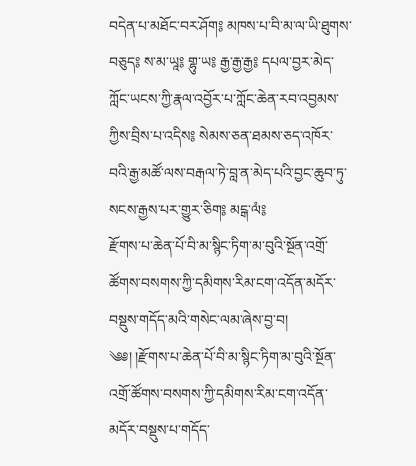བདེན་པ་མཐོང་བར་ཤོག༔ མཁས་པ་བི་མ་ལ་ཡི་ཐུགས་བཅུད༔ ས་མ་ཡཱ༔ གྷུ་ཡ༔ རྒྱ་རྒྱ་རྒྱ༔ དཔལ་བྱར་མེད་ཀློང་ཡངས་ཀྱི་རྣལ་འབྱོར་པ་ཀློང་ཆེན་རབ་འབྱམས་ཀྱིས་བྲིས་པ་འདིས༔ སེམས་ཅན་ཐམས་ཅད་འཁོར་བའི་རྒྱ་མཚོ་ལས་བརྒལ་ཏེ་བླ་ན་མེད་པའི་བྱང་ཆུབ་ཏུ་སངས་རྒྱས་པར་གྱུར་ཅིག༔ མངྒ་ལཾ༔
རྫོགས་པ་ཆེན་པོ་བི་མ་སྙིང་ཏིག་མ་བུའི་སྔོན་འགྲོ་ཚོགས་བསགས་ཀྱི་དམིགས་རིམ་ངག་འདོན་མདོར་བསྡུས་གདོད་མའི་གསེང་ལམ་ཞེས་བྱ་བ།
༄༅། །རྫོགས་པ་ཆེན་པོ་བི་མ་སྙིང་ཏིག་མ་བུའི་སྔོན་འགྲོ་ཚོགས་བསགས་ཀྱི་དམིགས་རིམ་ངག་འདོན་མདོར་བསྡུས་པ་གདོད་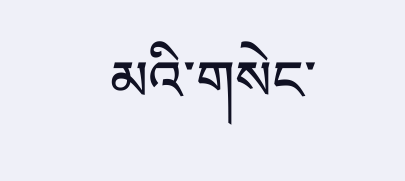མའི་གསེང་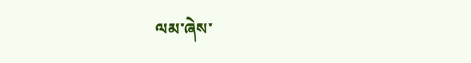ལམ་ཞེས་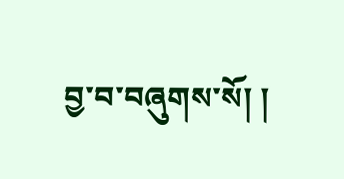བྱ་བ་བཞུགས་སོ། །